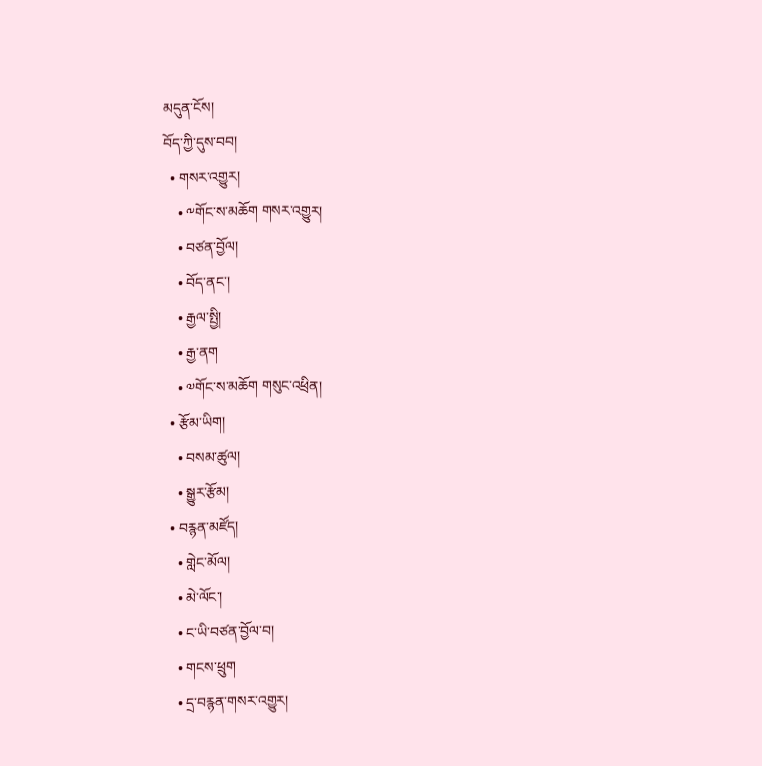མདུན་ངོས།
བོད་ཀྱི་དུས་བབ།
  • གསར་འགྱུར།
    • ༸གོང་ས་མཆོག གསར་འགྱུར།
    • བཙན་བྱོལ།
    • བོད་ནང་།
    • རྒྱལ་སྤྱི།
    • རྒྱ་ནག
    • ༧གོང་ས་མཆོག གསུང་འཕྲིན།
  • རྩོམ་ཡིག།
    • བསམ་ཚུལ།
    • སྒྱུར་རྩོམ།
  • བརྙན་མཛོད།
    • གླེང་མོལ།
    • མེ་ལོང་།
    • ང་ཡི་བཙན་བྱོལ་བ།
    • གངས་ཕྲུག
    • དྲ་བརྙན་གསར་འགྱུར།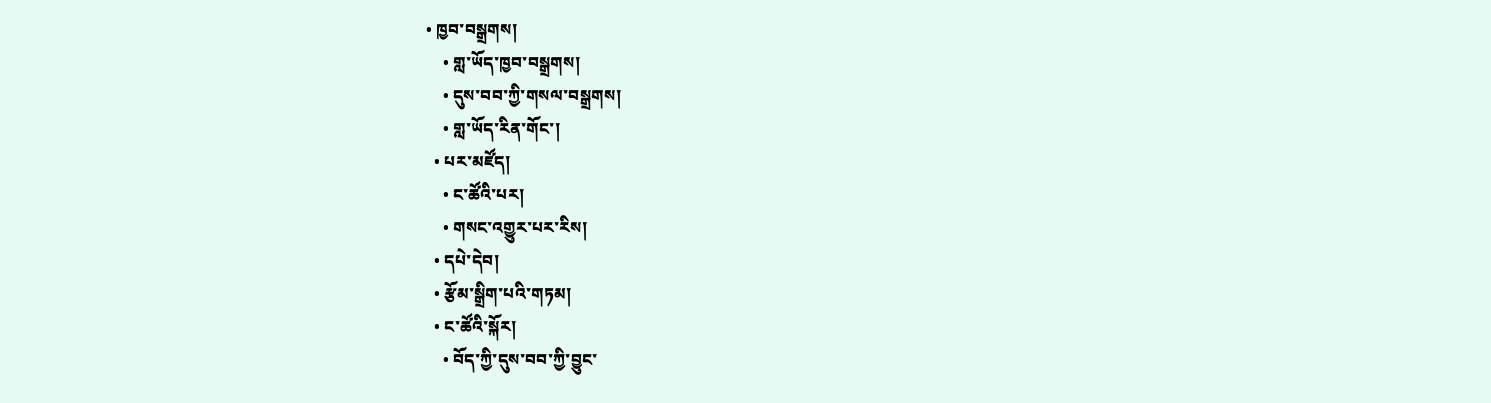• ཁྱབ་བསྒྲགས།
    • གླ་ཡོད་ཁྱབ་བསྒྲགས།
    • དུས་བབ་ཀྱི་གསལ་བསྒྲགས།
    • གླ་ཡོད་རིན་གོང་།
  • པར་མཛོད།
    • ང་ཚོའི་པར།
    • གསང་འགྱུར་པར་རིས།
  • དཔེ་དེབ།
  • རྩོམ་སྒྲིག་པའི་གཏམ།
  • ང་ཚོའི་སྐོར།
    • བོད་ཀྱི་དུས་བབ་ཀྱི་བྱུང་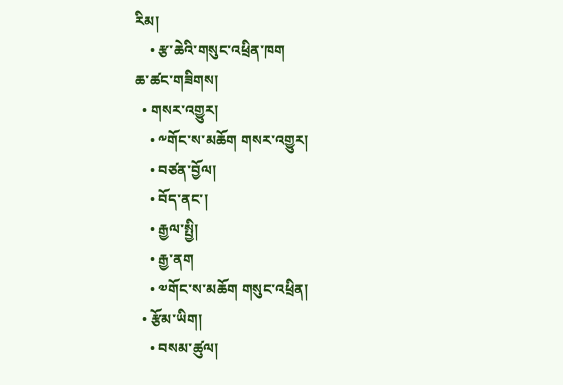རིམ།
    • རྩ་ཆེའི་གསུང་འཕྲིན་ཁག
ཆ་ཚང་གཟིགས།
  • གསར་འགྱུར།
    • ༸གོང་ས་མཆོག གསར་འགྱུར།
    • བཙན་བྱོལ།
    • བོད་ནང་།
    • རྒྱལ་སྤྱི།
    • རྒྱ་ནག
    • ༧གོང་ས་མཆོག གསུང་འཕྲིན།
  • རྩོམ་ཡིག།
    • བསམ་ཚུལ།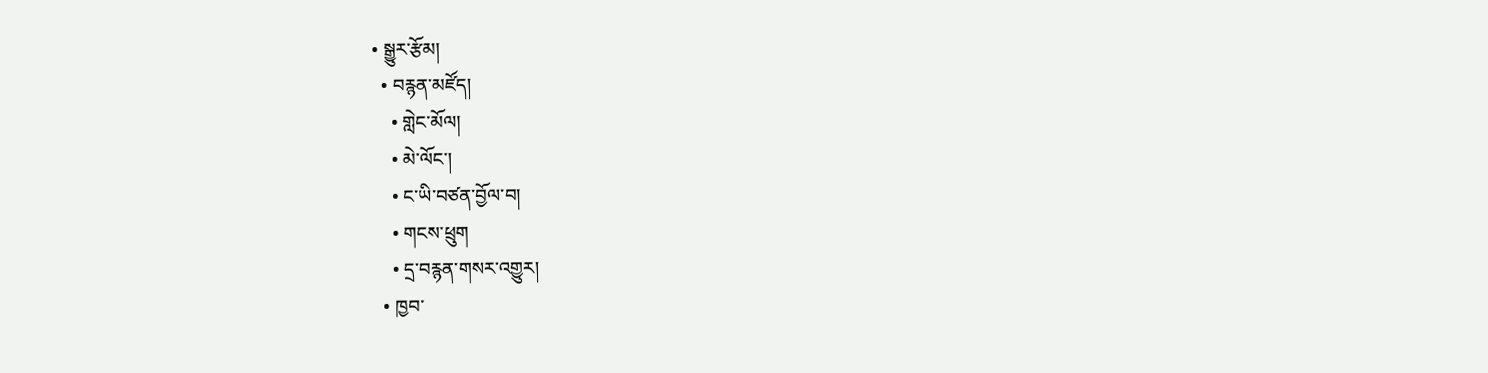• སྒྱུར་རྩོམ།
  • བརྙན་མཛོད།
    • གླེང་མོལ།
    • མེ་ལོང་།
    • ང་ཡི་བཙན་བྱོལ་བ།
    • གངས་ཕྲུག
    • དྲ་བརྙན་གསར་འགྱུར།
  • ཁྱབ་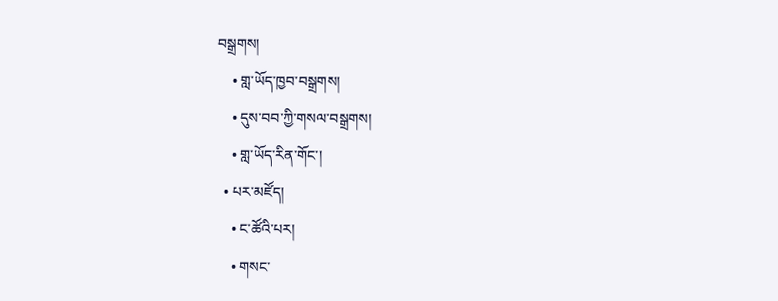བསྒྲགས།
    • གླ་ཡོད་ཁྱབ་བསྒྲགས།
    • དུས་བབ་ཀྱི་གསལ་བསྒྲགས།
    • གླ་ཡོད་རིན་གོང་།
  • པར་མཛོད།
    • ང་ཚོའི་པར།
    • གསང་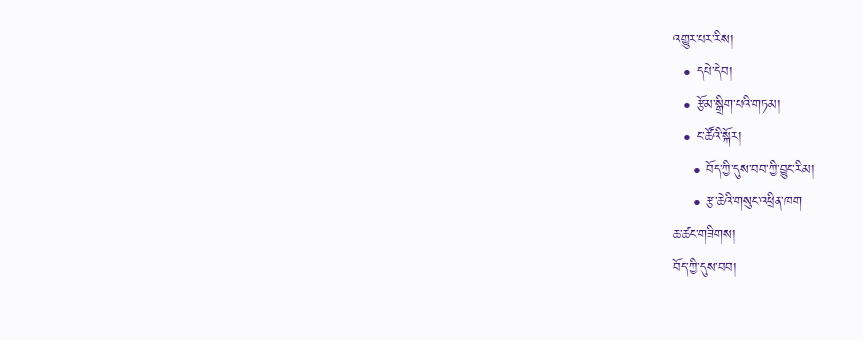འགྱུར་པར་རིས།
  • དཔེ་དེབ།
  • རྩོམ་སྒྲིག་པའི་གཏམ།
  • ང་ཚོའི་སྐོར།
    • བོད་ཀྱི་དུས་བབ་ཀྱི་བྱུང་རིམ།
    • རྩ་ཆེའི་གསུང་འཕྲིན་ཁག
ཆ་ཚང་གཟིགས།
བོད་ཀྱི་དུས་བབ།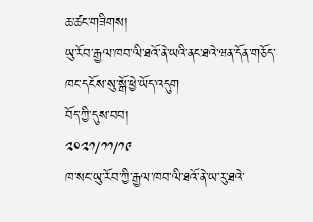ཆ་ཚང་གཟིགས།
ཡུ་རོབ་རྒྱལ་ཁབ་ལི་ཐའོ་ནེ་ཡའི་ནང་ཐའེ་ཝན་དོན་གཅོད་ཁང་དངོས་སུ་སྒོ་ཕྱེ་ཡོད་འདུག
བོད་ཀྱི་དུས་བབ།
༢༠༢༡/༡༡/༡༩
ཁ་སང་ཡུ་རོབ་ཀྱི་རྒྱལ་ཁབ་ལི་ཐའོ་ནེ་ཡ་རུ་ཐའེ་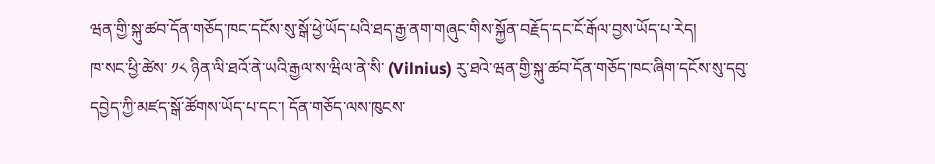ཝན་གྱི་སྐུ་ཚབ་དོན་གཅོད་ཁང་དངོས་སུ་སྒོ་ཕྱེ་ཡོད་པའི་ཐད་རྒྱ་ནག་གཞུང་གིས་སྐྱོན་བརྗོད་དང་ངོ་རྒོལ་བྱས་ཡོད་པ་རེད།
ཁ་སང་ཕྱི་ཚེས་ ༡༨ ཉིན་ལི་ཐའོ་ནེ་ཡའི་རྒྱལ་ས་ཝིལ་ནེ་སི་ (Vilnius) རུ་ཐའེ་ཝན་གྱི་སྐུ་ཚབ་དོན་གཅོད་ཁང་ཞིག་དངོས་སུ་དབུ་དབྱེད་ཀྱི་མཛད་སྒོ་ཚོགས་ཡོད་པ་དང་། དོན་གཅོད་ལས་ཁུངས་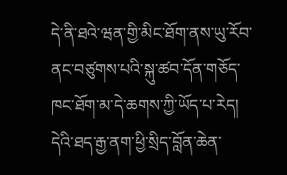དེ་ནི་ཐའེ་ཝན་གྱི་མིང་ཐོག་ནས་ཡུ་རོབ་ནང་བཙུགས་པའི་སྐུ་ཚབ་དོན་གཅོད་ཁང་ཐོག་མ་དེ་ཆགས་ཀྱི་ཡོད་པ་རེད། དེའི་ཐད་རྒྱ་ནག་ཕྱི་སྲིད་བློན་ཆེན་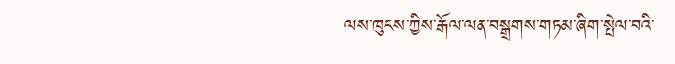ལས་ཁུངས་ཀྱིས་རྒོལ་ལན་བསྒྲགས་གཏམ་ཞིག་སྤེལ་བའི་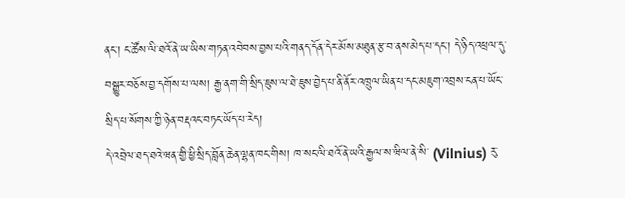ནང་། ང་ཚོས་ལི་ཐའོ་ནེ་ཡ་ཡིས་གཏན་འབེབས་བྱས་པའི་གནད་དོན་དེར་མོས་མཐུན་རྩ་བ་ནས་མེད་པ་དང་། དེ་ཉིད་འཕྲལ་དུ་བསྒྱུར་བཅོས་བྱ་དགོས་པ་ལས། རྒྱ་ནག་གི་སྲིད་ཇུས་ལ་ཐེ་ཇུས་བྱེད་པ་ནི་ནོར་འཁྲུལ་ཡིན་པ་དང་མཇུག་འབྲས་ངན་པ་ཡོང་སྲིད་པ་སོགས་ཀྱི་ཉེན་བརྡའང་བཏང་ཡོད་པ་རེད།
དེ་འབྲེལ་ཐད་ཐའེ་ཝན་གྱི་ཕྱི་སྲིད་བློན་ཆེན་ལྷན་ཁང་གིས། ཁ་སང་ལི་ཐའོ་ནེ་ཡའི་རྒྱལ་ས་ཝིལ་ནེ་སི་ (Vilnius) རུ་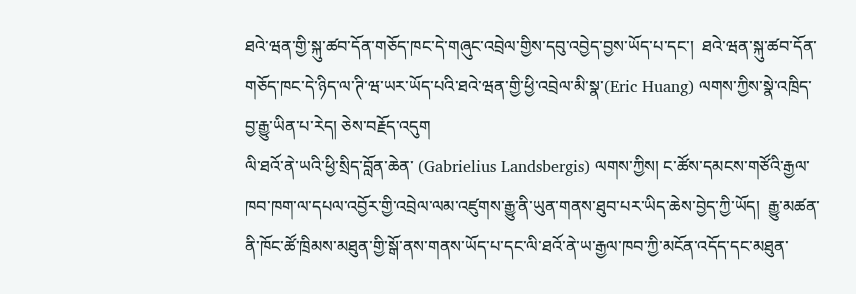ཐའེ་ཝན་གྱི་སྐུ་ཚབ་དོན་གཅོད་ཁང་དེ་གཞུང་འབྲེལ་གྱིས་དབུ་འབྱེད་བྱས་ཡོད་པ་དང་།  ཐའེ་ཝན་སྐུ་ཚབ་དོན་གཅོད་ཁང་དེ་ཉིད་ལ་ཊི་ཝ་ཡར་ཡོད་པའི་ཐའེ་ཝན་གྱི་ཕྱི་འབྲེལ་མི་སྣ་(Eric Huang) ལགས་ཀྱིས་སྣེ་འཁྲིད་བྱ་རྒྱུ་ཡིན་པ་རེད། ཅེས་བརྗོད་འདུག
ལི་ཐའོ་ནེ་ཡའི་ཕྱི་སྲིད་བློན་ཆེན་ (Gabrielius Landsbergis) ལགས་ཀྱིས། ང་ཚོས་དམངས་གཙོའི་རྒྱལ་ཁབ་ཁག་ལ་དཔལ་འབྱོར་གྱི་འབྲེལ་ལམ་འཛུགས་རྒྱུ་ནི་ཡུན་གནས་ཐུབ་པར་ཡིད་ཆེས་བྱེད་ཀྱི་ཡོད།  རྒྱུ་མཚན་ནི་ཁོང་ཚོ་ཁྲིམས་མཐུན་གྱི་སྒོ་ནས་གནས་ཡོད་པ་དང་ལི་ཐའོ་ནེ་ཡ་རྒྱལ་ཁབ་ཀྱི་མངོན་འདོད་དང་མཐུན་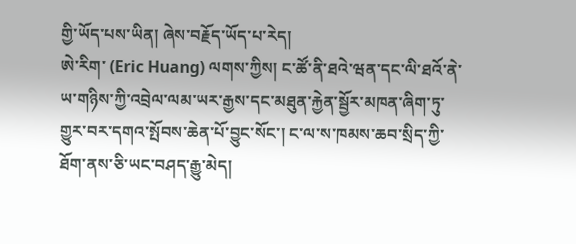གྱི་ཡོད་པས་ཡིན། ཞེས་བརྗོད་ཡོད་པ་རེད།
ཨེ་རིག་ (Eric Huang) ལགས་ཀྱིས། ང་ཚོ་ནི་ཐའེ་ཝན་དང་ལི་ཐའོ་ནེ་ཡ་གཉིས་ཀྱི་འབྲེལ་ལམ་ཡར་རྒྱས་དང་མཐུན་རྐྱེན་སྦྱོར་མཁན་ཞིག་ཏུ་གྱུར་བར་དགའ་སྤོབས་ཆེན་པོ་བྱུང་སོང་། ང་ལ་ས་ཁམས་ཆབ་སྲིད་ཀྱི་ཐོག་ནས་ཅི་ཡང་བཤད་རྒྱུ་མེད།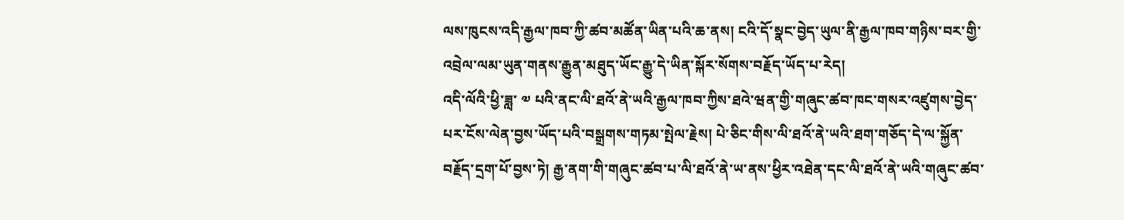ལས་ཁུངས་འདི་རྒྱལ་ཁབ་ཀྱི་ཚབ་མཚོན་ཡིན་པའི་ཆ་ནས། ངའི་དོ་སྣང་བྱེད་ཡུལ་ནི་རྒྱལ་ཁབ་གཉིས་བར་གྱི་འབྲེལ་ལམ་ཡུན་གནས་རྒྱུན་མཐུད་ཡོང་རྒྱུ་དེ་ཡིན་སྐོར་སོགས་བརྗོད་ཡོད་པ་རེད།
འདི་ལོའི་ཕྱི་ཟླ་ ༧ པའི་ནང་ལི་ཐའོ་ནེ་ཡའི་རྒྱལ་ཁབ་ཀྱིས་ཐའེ་ཝན་གྱི་གཞུང་ཚབ་ཁང་གསར་འཛུགས་བྱེད་པར་ངོས་ལེན་བྱས་ཡོད་པའི་བསྒྲགས་གཏམ་སྤེལ་རྗེས། པེ་ཅིང་གིས་ལི་ཐའོ་ནེ་ཡའི་ཐག་གཅོད་དེ་ལ་སྐྱོན་བརྗོད་དྲག་པོ་བྱས་ཏེ། རྒྱ་ནག་གི་གཞུང་ཚབ་པ་ལི་ཐའོ་ནེ་ཡ་ནས་ཕྱིར་འཐེན་དང་ལི་ཐའོ་ནེ་ཡའི་གཞུང་ཚབ་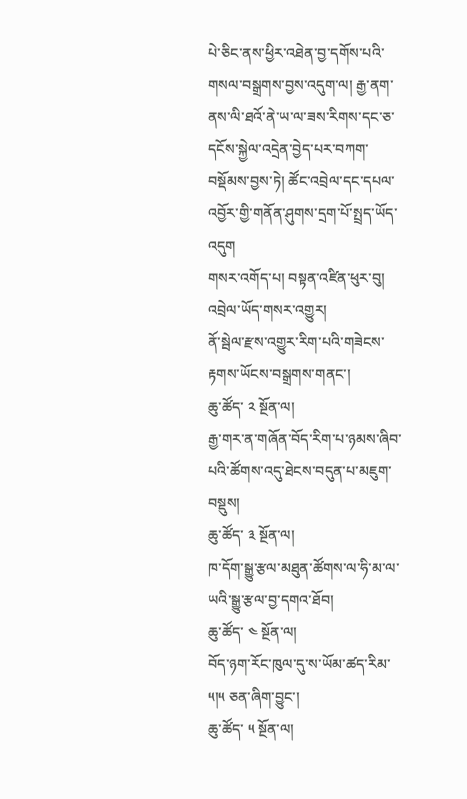པེ་ཅིང་ནས་ཕྱིར་འཐེན་བྱ་དགོས་པའི་གསལ་བསྒྲགས་བྱས་འདུག་ལ། རྒྱ་ནག་ནས་ལི་ཐའོ་ནེ་ཡ་ལ་ཟས་རིགས་དང་ཅ་དངོས་སྐྱེལ་འདྲེན་བྱེད་པར་བཀག་བསྡོམས་བྱས་ཏེ། ཚོང་འབྲེལ་དང་དཔལ་འབྱོར་གྱི་གནོན་ཤུགས་དྲག་པོ་སྤྲད་ཡོད་འདུག
གསར་འགོད་པ། བསྟན་འཛིན་ཕུར་བུ།
འབྲེལ་ཡོད་གསར་འགྱུར།
ནོ་སྦེལ་རྫས་འགྱུར་རིག་པའི་གཟེངས་རྟགས་ཡོངས་བསྒྲགས་གནང་།
ཆུ་ཚོད་ ༢ སྔོན་ལ།
རྒྱ་གར་ན་གཞོན་བོད་རིག་པ་ཉམས་ཞིབ་པའི་ཚོགས་འདུ་ཐེངས་བདུན་པ་མཇུག་བསྡུས།
ཆུ་ཚོད་ ༣ སྔོན་ལ།
ཁ་དོག་སྒྱུ་རྩལ་མཐུན་ཚོགས་ལ་ཧི་མ་ལ་ཡའི་སྒྱུ་རྩལ་བྱ་དགའ་ཐོབ།
ཆུ་ཚོད་ ༤ སྔོན་ལ།
བོད་ཉག་རོང་ཁུལ་དུ་ས་ཡོམ་ཚད་རིམ་ ༥།༥ ཅན་ཞིག་བྱུང་།
ཆུ་ཚོད་ ༥ སྔོན་ལ།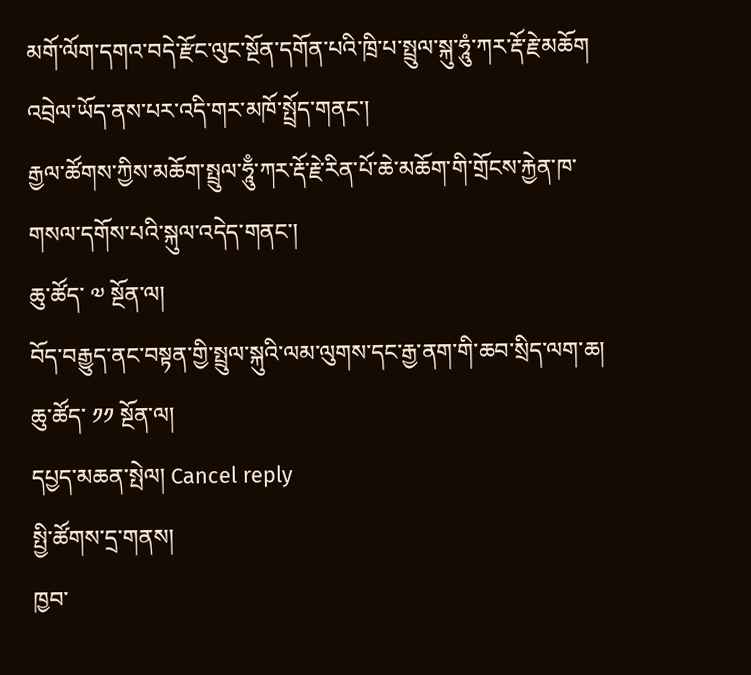མགོ་ལོག་དགའ་བདེ་རྫོང་ལུང་སྔོན་དགོན་པའི་ཁྲི་པ་སྤྲུལ་སྐུ་ཧཱུཾ་ཀར་རྡོ་རྗེ་མཆོག འབྲེལ་ཡོད་ནས་པར་འདི་གར་མཁོ་སྤྲོད་གནང་།
རྒྱལ་ཚོགས་ཀྱིས་མཆོག་སྤྲུལ་ཧཱུྃ་ཀར་རྡོ་རྗེ་རིན་པོ་ཆེ་མཆོག་གི་གྲོངས་རྐྱེན་ཁ་གསལ་དགོས་པའི་སྐུལ་འདེད་གནང་།
ཆུ་ཚོད་ ༧ སྔོན་ལ།
བོད་བརྒྱུད་ནང་བསྟན་གྱི་སྤྲུལ་སྐུའི་ལམ་ལུགས་དང་རྒྱ་ནག་གི་ཆབ་སྲིད་ལག་ཆ།
ཆུ་ཚོད་ ༡༡ སྔོན་ལ།
དཔྱད་མཆན་སྤེལ། Cancel reply
སྤྱི་ཚོགས་དྲ་གནས།
ཁྱབ་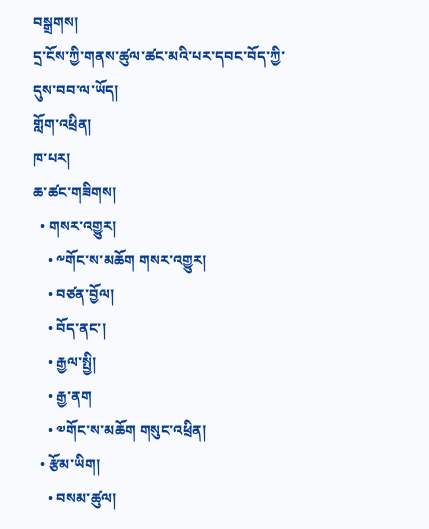བསྒྲགས།
དྲ་ངོས་ཀྱི་གནས་ཚུལ་ཚང་མའི་པར་དབང་བོད་ཀྱི་དུས་བབ་ལ་ཡོད།
གློག་འཕྲིན།
ཁ་པར།
ཆ་ཚང་གཟིགས།
  • གསར་འགྱུར།
    • ༸གོང་ས་མཆོག གསར་འགྱུར།
    • བཙན་བྱོལ།
    • བོད་ནང་།
    • རྒྱལ་སྤྱི།
    • རྒྱ་ནག
    • ༧གོང་ས་མཆོག གསུང་འཕྲིན།
  • རྩོམ་ཡིག།
    • བསམ་ཚུལ།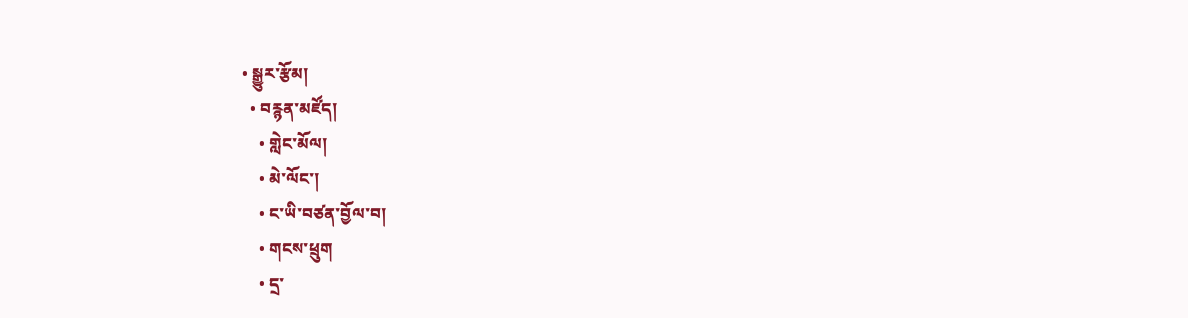• སྒྱུར་རྩོམ།
  • བརྙན་མཛོད།
    • གླེང་མོལ།
    • མེ་ལོང་།
    • ང་ཡི་བཙན་བྱོལ་བ།
    • གངས་ཕྲུག
    • དྲ་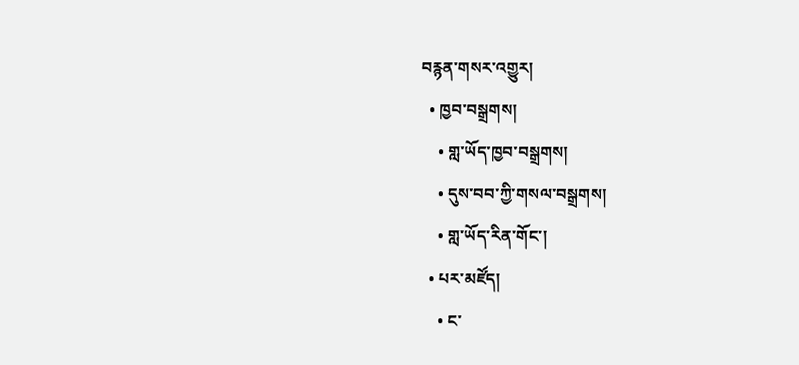བརྙན་གསར་འགྱུར།
  • ཁྱབ་བསྒྲགས།
    • གླ་ཡོད་ཁྱབ་བསྒྲགས།
    • དུས་བབ་ཀྱི་གསལ་བསྒྲགས།
    • གླ་ཡོད་རིན་གོང་།
  • པར་མཛོད།
    • ང་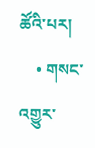ཚོའི་པར།
    • གསང་འགྱུར་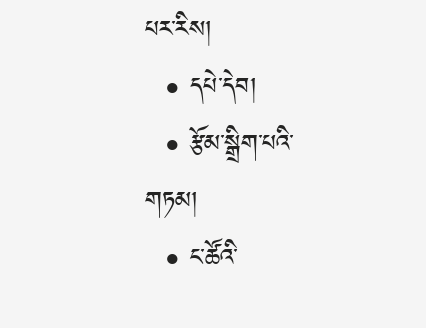པར་རིས།
  • དཔེ་དེབ།
  • རྩོམ་སྒྲིག་པའི་གཏམ།
  • ང་ཚོའི་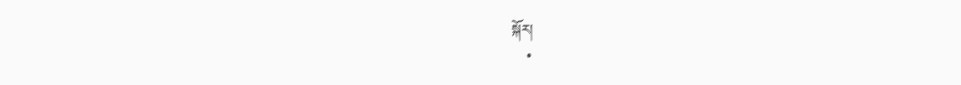སྐོར།
    •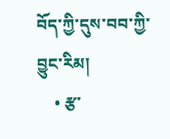བོད་ཀྱི་དུས་བབ་ཀྱི་བྱུང་རིམ།
    • རྩ་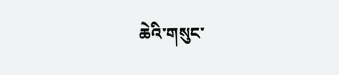ཆེའི་གསུང་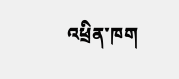འཕྲིན་ཁག